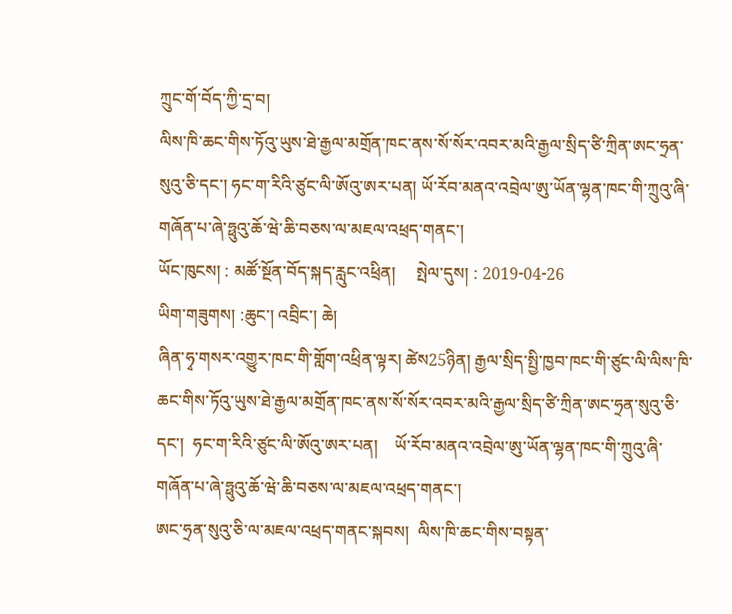ཀྲུང་གོ་བོད་ཀྱི་དྲ་བ།
ལིས་ཁི་ཆང་གིས་ཏོའུ་ཡུས་ཐེ་རྒྱལ་མགྲོན་ཁང་ནས་སོ་སོར་འབར་མའི་རྒྱལ་སྲིད་ཙི་ཀྲིན་ཨང་ཧྲན་སུའུ་ཅི་དང་། ཧང་ག་རིའི་ཙུང་ལི་ཨོའུ་ཨར་པན། ཡོ་རོབ་མནའ་འབྲེལ་ཨུ་ཡོན་ལྷན་ཁང་གི་ཀྲུའུ་ཞི་གཞོན་པ་ཞེ་ཧྥུའུ་ཆོ་ཝེ་ཆི་བཅས་ལ་མཇལ་འཕྲད་གནང་།
ཡོང་ཁུངས། : མཚོ་སྔོན་བོད་སྐད་རླུང་འཕྲིན།     སྤེལ་དུས། : 2019-04-26
ཡིག་གཟུགས། :ཆུང་། འབྲིང་། ཆེ།
ཞིན་ཧྭ་གསར་འགྱུར་ཁང་གི་གློག་འཕྲིན་ལྟར། ཚེས25ཉིན། རྒྱལ་སྲིད་སྤྱི་ཁྱབ་ཁང་གི་ཙུང་ལི་ལིས་ཁི་ཆང་གིས་ཏོའུ་ཡུས་ཐེ་རྒྱལ་མགྲོན་ཁང་ནས་སོ་སོར་འབར་མའི་རྒྱལ་སྲིད་ཙི་ཀྲིན་ཨང་ཧྲན་སུའུ་ཅི་དང་།  ཧང་ག་རིའི་ཙུང་ལི་ཨོའུ་ཨར་པན།    ཡོ་རོབ་མནའ་འབྲེལ་ཨུ་ཡོན་ལྷན་ཁང་གི་ཀྲུའུ་ཞི་གཞོན་པ་ཞེ་ཧྥུའུ་ཆོ་ཝེ་ཆི་བཅས་ལ་མཇལ་འཕྲད་གནང་།
ཨང་ཧྲན་སུའུ་ཅི་ལ་མཇལ་འཕྲད་གནང་སྐབས།  ལིས་ཁི་ཆང་གིས་བསྟན་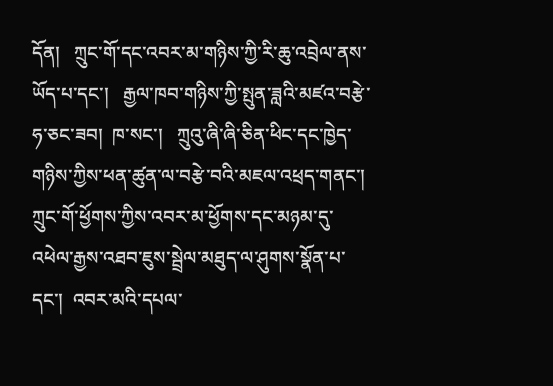དོན།   ཀྲུང་གོ་དང་འབར་མ་གཉིས་ཀྱི་རི་ཆུ་འབྲེལ་ནས་ཡོད་པ་དང་།   རྒྱལ་ཁབ་གཉིས་ཀྱི་སྤུན་ཟླའི་མཛའ་བརྩེ་ཧ་ཅང་ཟབ།  ཁ་སང་།   ཀྲུའུ་ཞི་ཞི་ཅིན་ཕིང་དང་ཁྱེད་གཉིས་ཀྱིས་ཕན་ཚུན་ལ་བརྩེ་བའི་མཇལ་འཕྲད་གནང་།   ཀྲུང་གོ་ཕྱོགས་ཀྱིས་འབར་མ་ཕྱོགས་དང་མཉམ་དུ་འཕེལ་རྒྱས་འཐབ་ཇུས་སྦྲེལ་མཐུད་ལ་ཤུགས་སྣོན་པ་དང་།  འབར་མའི་དཔལ་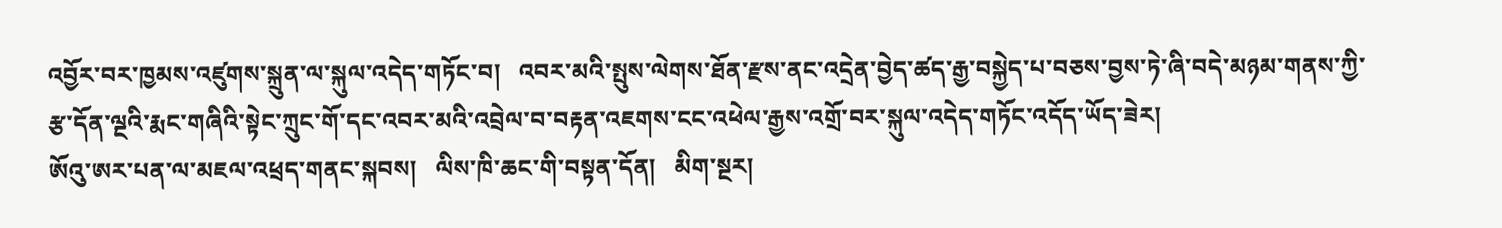འབྱོར་བར་ཁྱམས་འཛུགས་སྐྲུན་ལ་སྐུལ་འདེད་གཏོང་བ།   འབར་མའི་སྤུས་ལེགས་ཐོན་རྫས་ནང་འདྲེན་བྱེད་ཚད་རྒྱ་བསྐྱེད་པ་བཅས་བྱས་ཏེ་ཞི་བདེ་མཉམ་གནས་ཀྱི་རྩ་དོན་ལྔའི་རྨང་གཞིའི་སྟེང་ཀྲུང་གོ་དང་འབར་མའི་འབྲེལ་བ་བརྟན་འཇགས་ངང་འཕེལ་རྒྱས་འགྲོ་བར་སྐུལ་འདེད་གཏོང་འདོད་ཡོད་ཟེར།
ཨོའུ་ཨར་པན་ལ་མཇལ་འཕྲད་གནང་སྐབས།   ལིས་ཁི་ཆང་གི་བསྟན་དོན།   མིག་སྔར།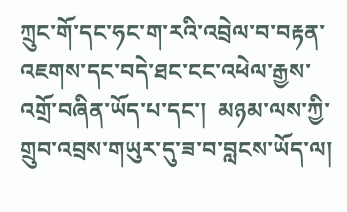ཀྲུང་གོ་དང་ཧང་ག་རའི་འབྲེལ་བ་བརྟན་འཇགས་དང་བདེ་ཐང་ངང་འཕེལ་རྒྱས་འགྲོ་བཞིན་ཡོད་པ་དང་།  མཉམ་ལས་ཀྱི་གྲུབ་འབྲས་གཡུར་དུ་ཟ་བ་བླངས་ཡོད་ལ།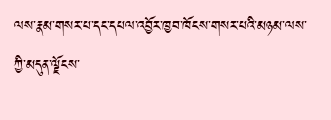ལས་རྣམ་གསར་པ་དང་དཔལ་འབྱོར་ཁྱབ་ཁོངས་གསར་པའི་མཉམ་ལས་ཀྱི་མདུན་ལྗོངས་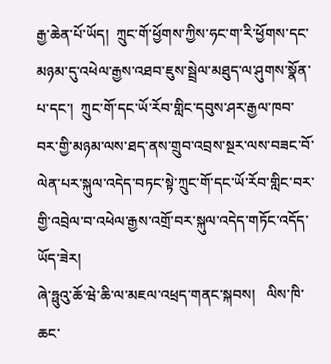རྒྱ་ཆེན་པོ་ཡོད།  ཀྲུང་གོ་ཕྱོགས་ཀྱིས་ཧང་ག་རི་ཕྱོགས་དང་མཉམ་དུ་འཕེལ་རྒྱས་འཐབ་ཇུས་སྦྲེལ་མཐུད་ལ་ཤུགས་སྣོན་པ་དང་།  ཀྲུང་གོ་དང་ཡོ་རོབ་གླིང་དབུས་ཤར་རྒྱལ་ཁབ་བར་གྱི་མཉམ་ལས་ཐད་ནས་གྲུབ་འབྲས་སྔར་ལས་བཟང་བོ་ལེན་པར་སྐུལ་འདེད་བཏང་སྟེ་ཀྲུང་གོ་དང་ཡོ་རོབ་གླིང་བར་གྱི་འབྲེལ་བ་འཕེལ་རྒྱས་འགྲོ་བར་སྐུལ་འདེད་གཏོང་འདོད་ཡོད་ཟེར།
ཞེ་ཧྥུའུ་ཆོ་ཝེ་ཆི་ལ་མཇལ་འཕྲད་གནང་སྐབས།   ལིས་ཁི་ཆང་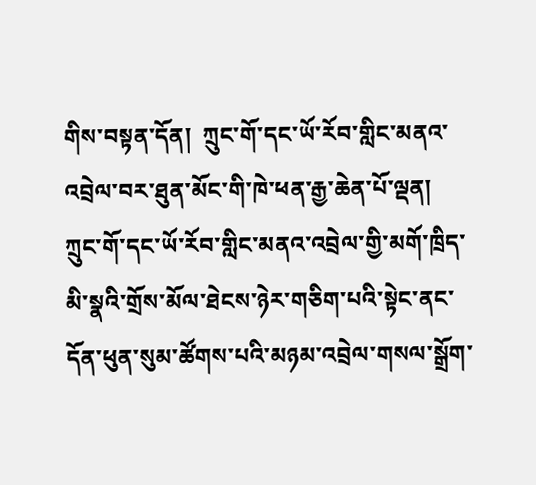གིས་བསྟན་དོན།  ཀྲུང་གོ་དང་ཡོ་རོབ་གླིང་མནའ་འབྲེལ་བར་ཐུན་མོང་གི་ཁེ་ཕན་རྒྱ་ཆེན་པོ་ལྡན།  ཀྲུང་གོ་དང་ཡོ་རོབ་གླིང་མནའ་འབྲེལ་གྱི་མགོ་ཁྲིད་མི་སྣའི་གྲོས་མོལ་ཐེངས་ཉེར་གཅིག་པའི་སྟེང་ནང་དོན་ཕུན་སུམ་ཚོགས་པའི་མཉམ་འབྲེལ་གསལ་སྒྲོག་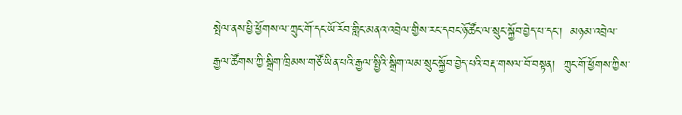སྤེལ་ནས་ཕྱི་ཕྱོགས་ལ་ཀྲུང་གོ་དང་ཡོ་རོབ་གླིང་མནའ་འབྲེལ་གྱིས་རང་དབང་ཉོ་ཚོང་ལ་སྲུང་སྐྱོབ་བྱེད་པ་དང་།  མཉམ་འབྲེལ་རྒྱལ་ཚོགས་ཀྱི་སྒྲིག་ཁྲིམས་གཙོ་ཡིན་པའི་རྒྱལ་སྤྱིའི་སྒྲིག་ལམ་སྲུང་སྐྱོབ་བྱེད་པའི་བརྡ་གསལ་བོ་བསྟན།  ཀྲུང་གོ་ཕྱོགས་ཀྱིས་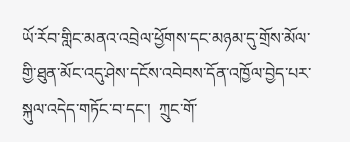ཡོ་རོབ་གླིང་མནའ་འབྲེལ་ཕྱོགས་དང་མཉམ་དུ་གྲོས་མོལ་གྱི་ཐུན་མོང་འདུ་ཤེས་དངོས་འབེབས་དོན་འཁྱོལ་བྱེད་པར་སྐུལ་འདེད་གཏོང་བ་དང་།  ཀྲུང་གོ་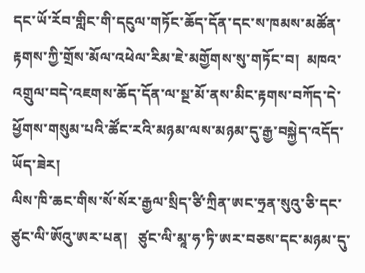དང་ཡོ་རོབ་གླིང་གི་དངུལ་གཏོང་ཆོད་དོན་དང་ས་ཁམས་མཚོན་རྟགས་ཀྱི་གྲོས་མོལ་འཕེལ་རིམ་ཇེ་མགྱོགས་སུ་གཏོང་བ།  མཁའ་འགྲུལ་བདེ་འཇགས་ཆོད་དོན་ལ་སྔ་མོ་ནས་མིང་རྟགས་བཀོད་དེ་ཕྱོགས་གསུམ་པའི་ཚོང་རའི་མཉམ་ལས་མཉམ་དུ་རྒྱ་བསྐྱེད་འདོད་ཡོད་ཟེར།
ལིས་ཁི་ཆང་གིས་སོ་སོར་རྒྱལ་སྲིད་ཙི་ཀྲིན་ཨང་ཧྲན་སུའུ་ཅི་དང་ཙུང་ལི་ཨོའུ་ཨར་པན།   ཙུང་ལི་མཱ་ཧ་ཏི་ཨར་བཅས་དང་མཉམ་དུ་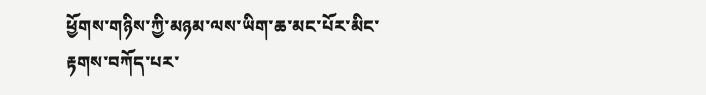ཕྱོགས་གཉིས་ཀྱི་མཉམ་ལས་ཡིག་ཆ་མང་པོར་མིང་རྟགས་བཀོད་པར་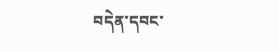བདེན་དབང་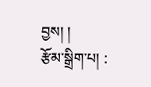བྱས། །
རྩོམ་སྒྲིག་པ། :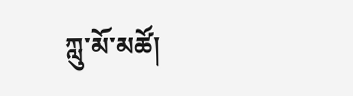ཀླུ་མོ་མཚོ།